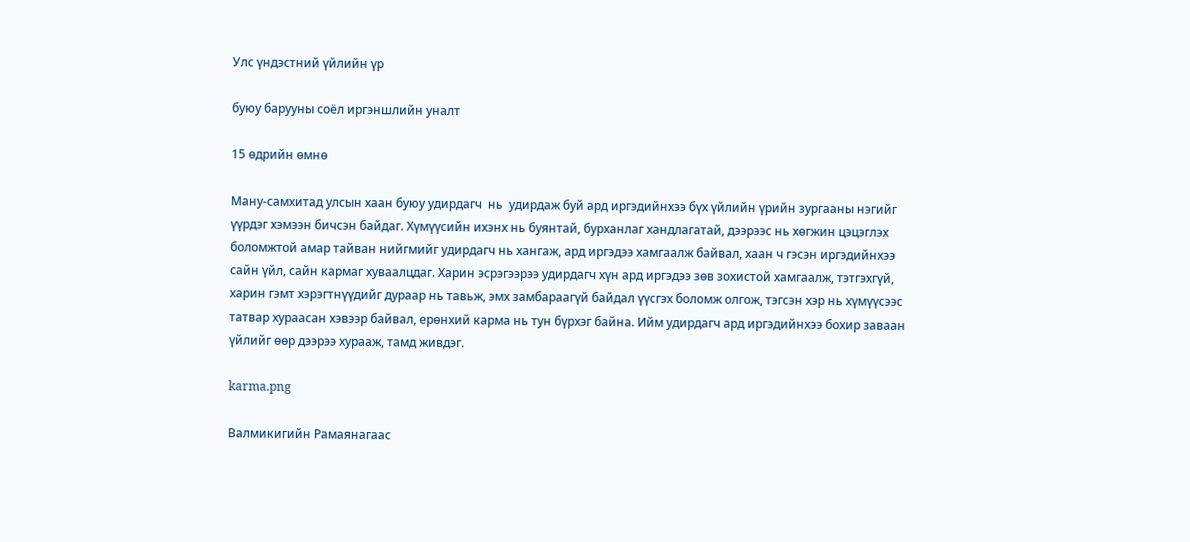Улс үндэстний үйлийн үр

буюу барууны соёл иргэншлийн уналт

15 өдрийн өмнө

Ману-самхитад улсын хаан буюу удирдагч  нь  удирдаж буй ард иргэдийнхээ бүх үйлийн үрийн зургааны нэгийг үүрдэг хэмээн бичсэн байдаг. Хүмүүсийн ихэнх нь буянтай, бурханлаг хандлагатай, дээрээс нь хөгжин цэцэглэх боломжтой амар тайван нийгмийг удирдагч нь хангаж, ард иргэдээ хамгаалж байвал, хаан ч гэсэн иргэдийнхээ сайн үйл, сайн кармаг хуваалцдаг. Харин эсрэгээрээ удирдагч хүн ард иргэдээ зөв зохистой хамгаалж, тэтгэхгүй, харин гэмт хэрэгтнүүдийг дураар нь тавьж, эмх замбараагүй байдал үүсгэх боломж олгож, тэгсэн хэр нь хүмүүсээс татвар хураасан хэвээр байвал, ерөнхий карма нь тун бүрхэг байна. Ийм удирдагч ард иргэдийнхээ бохир заваан үйлийг өөр дээрээ хурааж, тамд живдэг.

karma.png

Валмикигийн Рамаянагаас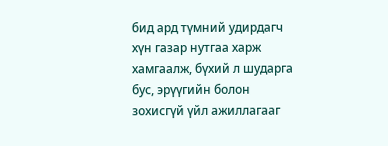бид ард түмний удирдагч хүн газар нутгаа харж хамгаалж, бүхий л шударга бус, эрүүгийн болон зохисгүй үйл ажиллагааг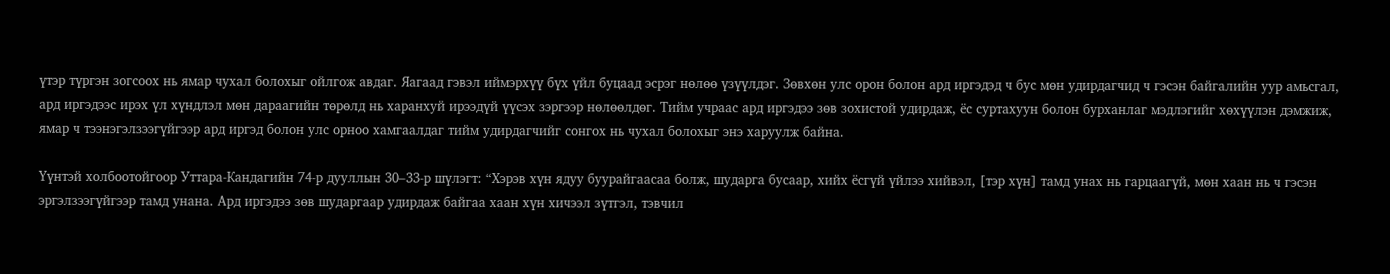үтэр түргэн зогсоох нь ямар чухал болохыг ойлгож авдаг. Яагаад гэвэл иймэрхүү бүх үйл буцаад эсрэг нөлөө үзүүлдэг. Зөвхөн улс орон болон ард иргэдэд ч бус мөн удирдагчид ч гэсэн байгалийн уур амьсгал, ард иргэдээс ирэх үл хүндлэл мөн дараагийн төрөлд нь харанхуй ирээдүй үүсэх зэргээр нөлөөлдөг. Тийм учраас ард иргэдээ зөв зохистой удирдаж, ёс суртахуун болон бурханлаг мэдлэгийг хөхүүлэн дэмжиж, ямар ч тээнэгэлзээгүйгээр ард иргэд болон улс орноо хамгаалдаг тийм удирдагчийг сонгох нь чухал болохыг энэ харуулж байна.

Үүнтэй холбоотойгоор Уттара-Кандагийн 74-р дууллын 30–33-р шүлэгт: “Хэрэв хүн ядуу буурайгаасаа болж, шударга бусаар, хийх ёсгүй үйлээ хийвэл, [тэр хүн] тамд унах нь гарцаагүй, мөн хаан нь ч гэсэн эргэлзээгүйгээр тамд унана. Ард иргэдээ зөв шударгаар удирдаж байгаа хаан хүн хичээл зүтгэл, тэвчил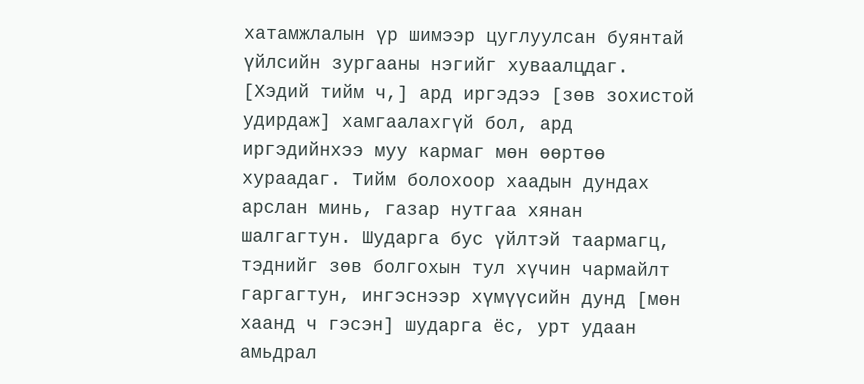хатамжлалын үр шимээр цуглуулсан буянтай үйлсийн зургааны нэгийг хуваалцдаг. [Хэдий тийм ч,] ард иргэдээ [зөв зохистой удирдаж] хамгаалахгүй бол, ард иргэдийнхээ муу кармаг мөн өөртөө хураадаг. Тийм болохоор хаадын дундах арслан минь, газар нутгаа хянан шалгагтун. Шударга бус үйлтэй таармагц, тэднийг зөв болгохын тул хүчин чармайлт гаргагтун, ингэснээр хүмүүсийн дунд [мөн хаанд ч гэсэн] шударга ёс, урт удаан амьдрал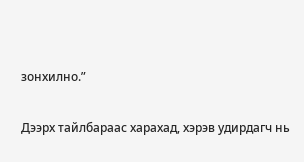зонхилно.”

Дээрх тайлбараас харахад, хэрэв удирдагч нь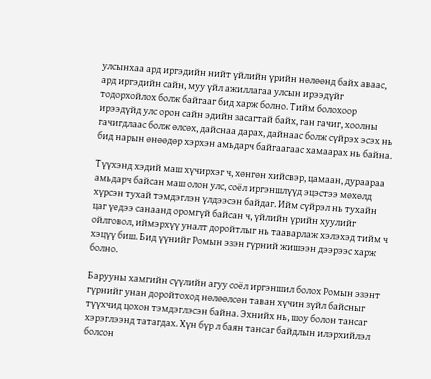улсынхаа ард иргэдийн нийт үйлийн үрийн нөлөөнд байх аваас, ард иргэдийн сайн, муу үйл ажиллагаа улсын ирээдүйг тодорхойлох болж байгааг бид харж болно. Тийм болохоор ирээдүйд улс орон сайн эдийн засагтай байх, ган гачиг, хоолны гачигдлаас болж өлсөх, дайснаа дарах, дайнаас болж сүйрэх эсэх нь бид нарын өнөөдөр хэрхэн амьдарч байгаагаас хамаарах нь байна.

Түүхэнд хэдий маш хүчирхэг ч, хөнгөн хийсвэр, цамаан, дураараа амьдарч байсан маш олон улс, соёл иргэншлүүд эцэстээ мөхөлд хүрсэн тухай тэмдэглэн үлдээсэн байдаг. Ийм сүйрэл нь тухайн цаг үедээ санаанд оромгүй байсан ч, үйлийн үрийн хуулийг ойлговол, иймэрхүү уналт доройтлыг нь тааварлаж хэлэхэд тийм ч хэцүү биш. Бид үүнийг Ромын эзэн гүрний жишээн дээрээс харж болно.

Барууны хамгийн сүүлийн агуу соёл иргэншил болох Ромын эзэнт гүрнийг унан доройтоход нөлөөлсөн таван хүчин зүйл байсныг түүхчид цохон тэмдэглэсэн байна. Эхнийх нь, шоу болон тансаг хэрэглээнд татагдах. Хүн бүр л баян тансаг байдлын илэрхийлэл болсон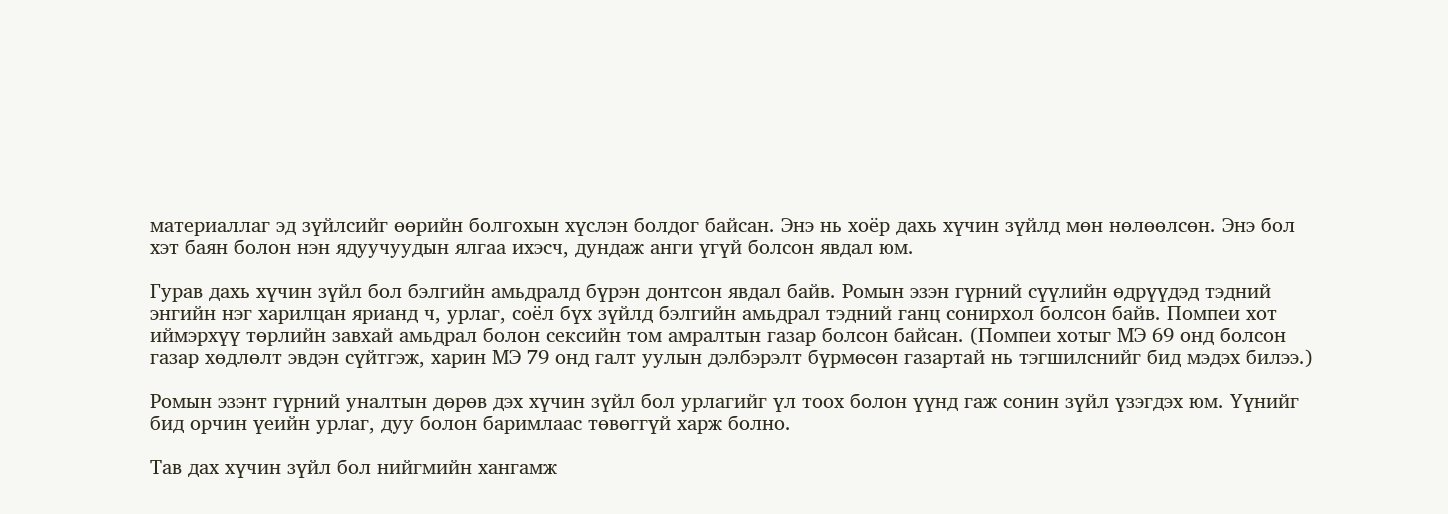материаллаг эд зүйлсийг өөрийн болгохын хүслэн болдог байсан. Энэ нь хоёр дахь хүчин зүйлд мөн нөлөөлсөн. Энэ бол хэт баян болон нэн ядуучуудын ялгаа ихэсч, дундаж анги үгүй болсон явдал юм.

Гурав дахь хүчин зүйл бол бэлгийн амьдралд бүрэн донтсон явдал байв. Ромын эзэн гүрний сүүлийн өдрүүдэд тэдний энгийн нэг харилцан ярианд ч, урлаг, соёл бүх зүйлд бэлгийн амьдрал тэдний ганц сонирхол болсон байв. Помпеи хот иймэрхүү төрлийн завхай амьдрал болон сексийн том амралтын газар болсон байсан. (Помпеи хотыг МЭ 69 онд болсон газар хөдлөлт эвдэн сүйтгэж, харин МЭ 79 онд галт уулын дэлбэрэлт бүрмөсөн газартай нь тэгшилснийг бид мэдэх билээ.)

Ромын эзэнт гүрний уналтын дөрөв дэх хүчин зүйл бол урлагийг үл тоох болон үүнд гаж сонин зүйл үзэгдэх юм. Үүнийг бид орчин үеийн урлаг, дуу болон баримлаас төвөггүй харж болно.

Тав дах хүчин зүйл бол нийгмийн хангамж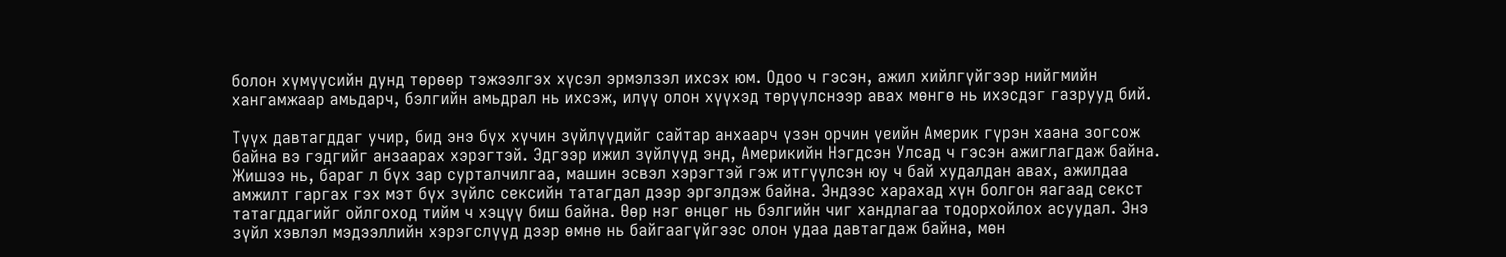болон хүмүүсийн дунд төрөөр тэжээлгэх хүсэл эрмэлзэл ихсэх юм. Одоо ч гэсэн, ажил хийлгүйгээр нийгмийн хангамжаар амьдарч, бэлгийн амьдрал нь ихсэж, илүү олон хүүхэд төрүүлснээр авах мөнгө нь ихэсдэг газрууд бий.

Түүх давтагддаг учир, бид энэ бүх хүчин зүйлүүдийг сайтар анхаарч үзэн орчин үеийн Америк гүрэн хаана зогсож байна вэ гэдгийг анзаарах хэрэгтэй. Эдгээр ижил зүйлүүд энд, Америкийн Нэгдсэн Улсад ч гэсэн ажиглагдаж байна. Жишээ нь, бараг л бүх зар сурталчилгаа, машин эсвэл хэрэгтэй гэж итгүүлсэн юу ч бай худалдан авах, ажилдаа амжилт гаргах гэх мэт бүх зүйлс сексийн татагдал дээр эргэлдэж байна. Эндээс харахад хүн болгон яагаад секст татагддагийг ойлгоход тийм ч хэцүү биш байна. Өөр нэг өнцөг нь бэлгийн чиг хандлагаа тодорхойлох асуудал. Энэ зүйл хэвлэл мэдээллийн хэрэгслүүд дээр өмнө нь байгаагүйгээс олон удаа давтагдаж байна, мөн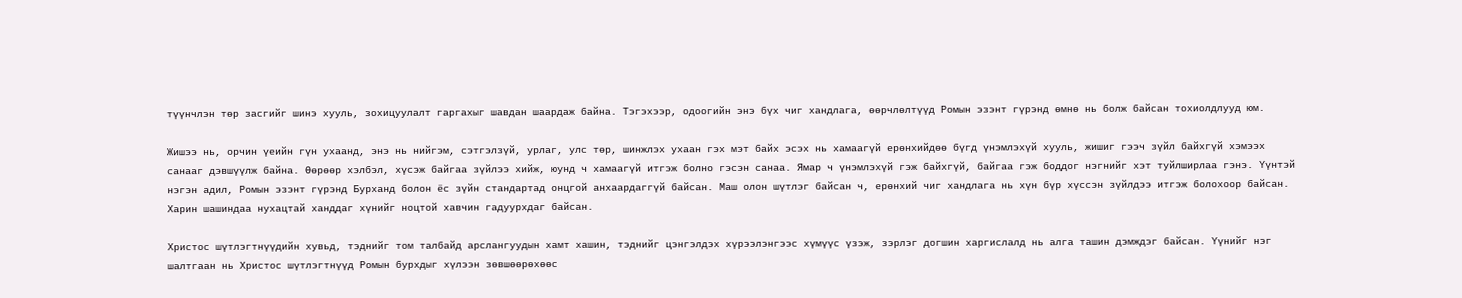түүнчлэн төр засгийг шинэ хууль, зохицуулалт гаргахыг шавдан шаардаж байна. Тэгэхээр, одоогийн энэ бүх чиг хандлага, өөрчлөлтүүд Ромын эзэнт гүрэнд өмнө нь болж байсан тохиолдлууд юм.

Жишээ нь, орчин үеийн гүн ухаанд, энэ нь нийгэм, сэтгэлзүй, урлаг, улс төр, шинжлэх ухаан гэх мэт байх эсэх нь хамаагүй ерөнхийдөө бүгд үнэмлэхүй хууль, жишиг гээч зүйл байхгүй хэмээх санааг дэвшүүлж байна. Өөрөөр хэлбэл, хүсэж байгаа зүйлээ хийж, юунд ч хамаагүй итгэж болно гэсэн санаа. Ямар ч үнэмлэхүй гэж байхгүй, байгаа гэж боддог нэгнийг хэт туйлширлаа гэнэ. Үүнтэй нэгэн адил, Ромын эзэнт гүрэнд Бурханд болон ёс зүйн стандартад онцгой анхаардаггүй байсан. Маш олон шүтлэг байсан ч, ерөнхий чиг хандлага нь хүн бүр хүссэн зүйлдээ итгэж болохоор байсан. Харин шашиндаа нухацтай ханддаг хүнийг ноцтой хавчин гадуурхдаг байсан.

Христос шүтлэгтнүүдийн хувьд, тэднийг том талбайд арслангуудын хамт хашин, тэднийг цэнгэлдэх хүрээлэнгээс хүмүүс үзэж, зэрлэг догшин харгислалд нь алга ташин дэмждэг байсан. Үүнийг нэг шалтгаан нь Христос шүтлэгтнүүд Ромын бурхдыг хүлээн зөвшөөрөхөөс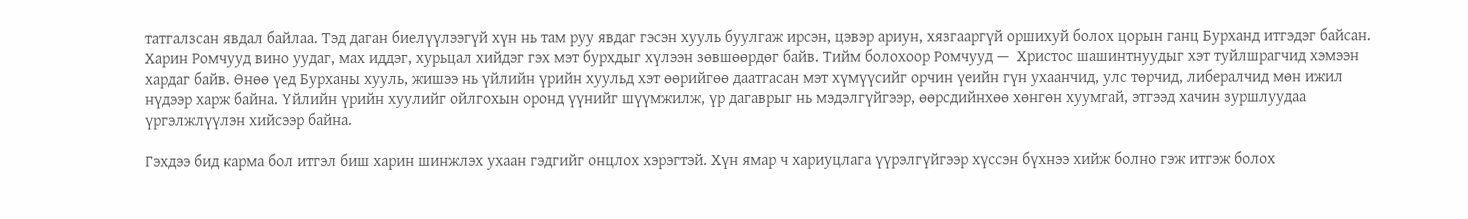татгалзсан явдал байлаа. Тэд даган биелүүлээгүй хүн нь там руу явдаг гэсэн хууль буулгаж ирсэн, цэвэр ариун, хязгааргүй оршихуй болох цорын ганц Бурханд итгэдэг байсан. Харин Ромчууд вино уудаг, мах иддэг, хурьцал хийдэг гэх мэт бурхдыг хүлээн зөвшөөрдөг байв. Тийм болохоор Ромчууд —  Христос шашинтнуудыг хэт туйлшрагчид хэмээн хардаг байв. Өнөө үед Бурханы хууль, жишээ нь үйлийн үрийн хуульд хэт өөрийгөө даатгасан мэт хүмүүсийг орчин үеийн гүн ухаанчид, улс төрчид, либералчид мөн ижил нүдээр харж байна. Үйлийн үрийн хуулийг ойлгохын оронд үүнийг шүүмжилж, үр дагаврыг нь мэдэлгүйгээр, өөрсдийнхөө хөнгөн хуумгай, этгээд хачин зуршлуудаа үргэлжлүүлэн хийсээр байна.

Гэхдээ бид карма бол итгэл биш харин шинжлэх ухаан гэдгийг онцлох хэрэгтэй. Хүн ямар ч хариуцлага үүрэлгүйгээр хүссэн бүхнээ хийж болно гэж итгэж болох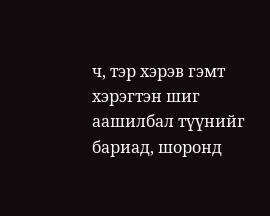ч, тэр хэрэв гэмт хэрэгтэн шиг аашилбал түүнийг бариад, шоронд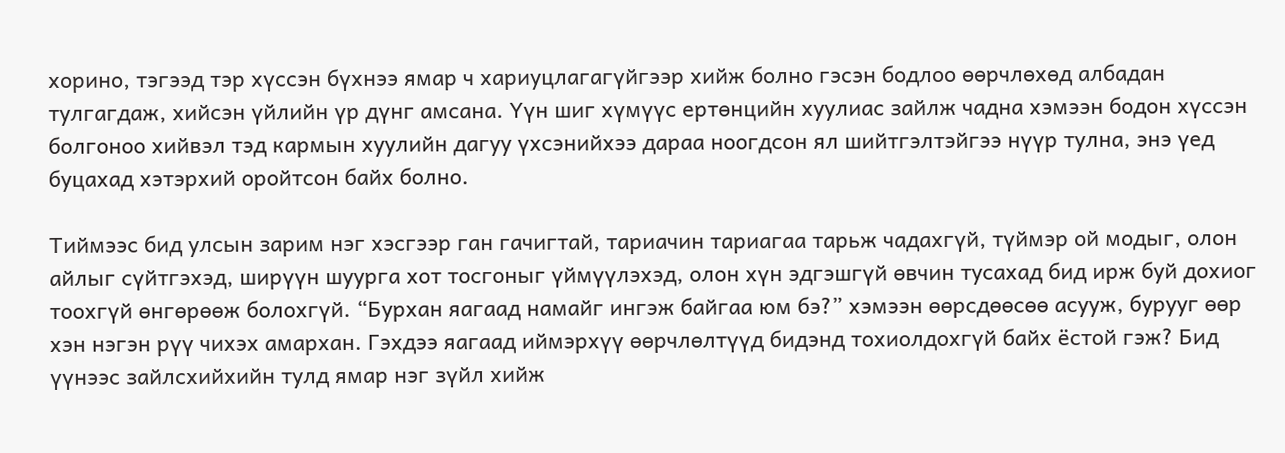хорино, тэгээд тэр хүссэн бүхнээ ямар ч хариуцлагагүйгээр хийж болно гэсэн бодлоо өөрчлөхөд албадан тулгагдаж, хийсэн үйлийн үр дүнг амсана. Үүн шиг хүмүүс ертөнцийн хуулиас зайлж чадна хэмээн бодон хүссэн болгоноо хийвэл тэд кармын хуулийн дагуу үхсэнийхээ дараа ноогдсон ял шийтгэлтэйгээ нүүр тулна, энэ үед буцахад хэтэрхий оройтсон байх болно.

Тиймээс бид улсын зарим нэг хэсгээр ган гачигтай, тариачин тариагаа тарьж чадахгүй, түймэр ой модыг, олон айлыг сүйтгэхэд, ширүүн шуурга хот тосгоныг үймүүлэхэд, олон хүн эдгэшгүй өвчин тусахад бид ирж буй дохиог тоохгүй өнгөрөөж болохгүй. “Бурхан яагаад намайг ингэж байгаа юм бэ?” хэмээн өөрсдөөсөө асууж, бурууг өөр хэн нэгэн рүү чихэх амархан. Гэхдээ яагаад иймэрхүү өөрчлөлтүүд бидэнд тохиолдохгүй байх ёстой гэж? Бид үүнээс зайлсхийхийн тулд ямар нэг зүйл хийж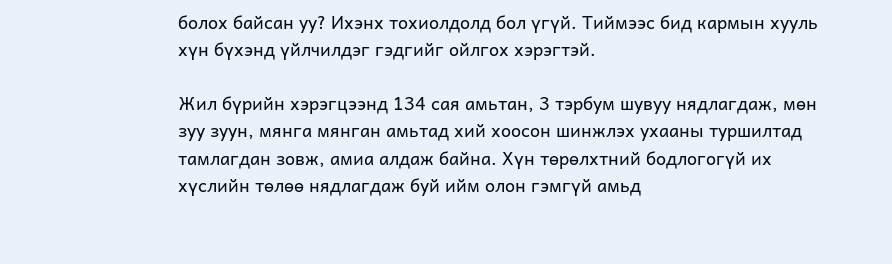болох байсан уу? Ихэнх тохиолдолд бол үгүй. Тиймээс бид кармын хууль хүн бүхэнд үйлчилдэг гэдгийг ойлгох хэрэгтэй.

Жил бүрийн хэрэгцээнд 134 сая амьтан, 3 тэрбум шувуу нядлагдаж, мөн зуу зуун, мянга мянган амьтад хий хоосон шинжлэх ухааны туршилтад тамлагдан зовж, амиа алдаж байна. Хүн төрөлхтний бодлогогүй их хүслийн төлөө нядлагдаж буй ийм олон гэмгүй амьд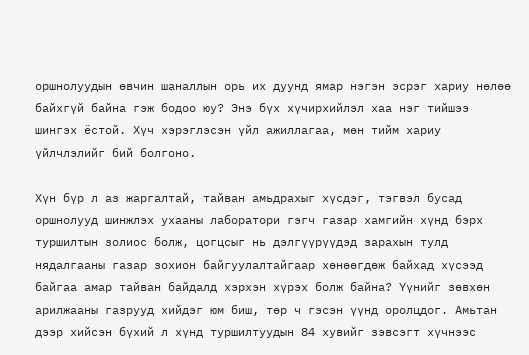оршнолуудын өвчин шаналлын орь их дуунд ямар нэгэн эсрэг хариу нөлөө байхгүй байна гэж бодоо юу? Энэ бүх хүчирхийлэл хаа нэг тийшээ шингэх ёстой. Хүч хэрэглэсэн үйл ажиллагаа, мөн тийм хариу үйлчлэлийг бий болгоно.

Хүн бүр л аз жаргалтай, тайван амьдрахыг хүсдэг, тэгвэл бусад оршнолууд шинжлэх ухааны лаборатори гэгч газар хамгийн хүнд бэрх туршилтын золиос болж, цогцсыг нь дэлгүүрүүдэд зарахын тулд нядалгааны газар зохион байгуулалтайгаар хөнөөгдөж байхад хүсээд байгаа амар тайван байдалд хэрхэн хүрэх болж байна? Үүнийг зөвхөн арилжааны газрууд хийдэг юм биш, төр ч гэсэн үүнд оролцдог. Амьтан дээр хийсэн бүхий л хүнд туршилтуудын 84 хувийг зэвсэгт хүчнээс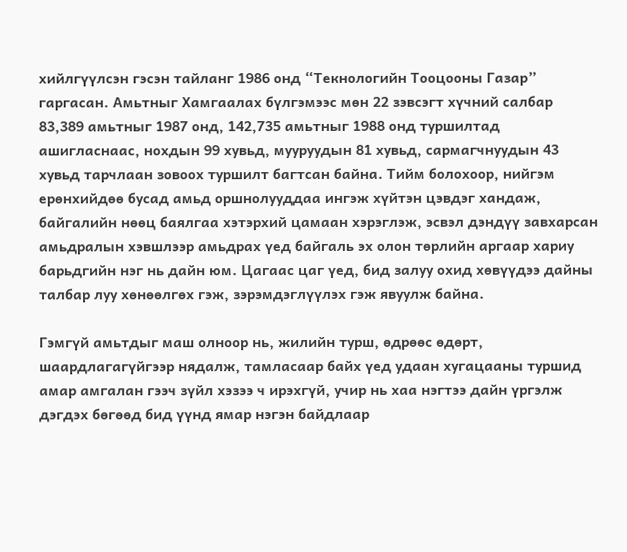хийлгүүлсэн гэсэн тайланг 1986 онд “Текнологийн Тооцооны Газар” гаргасан. Амьтныг Хамгаалах бүлгэмээс мөн 22 зэвсэгт хүчний салбар 83,389 амьтныг 1987 онд, 142,735 амьтныг 1988 онд туршилтад ашигласнаас, нохдын 99 хувьд, мууруудын 81 хувьд, сармагчнуудын 43 хувьд тарчлаан зовоох туршилт багтсан байна. Тийм болохоор, нийгэм ерөнхийдөө бусад амьд оршнолууддаа ингэж хүйтэн цэвдэг хандаж, байгалийн нөөц баялгаа хэтэрхий цамаан хэрэглэж, эсвэл дэндүү завхарсан амьдралын хэвшлээр амьдрах үед байгаль эх олон төрлийн аргаар хариу барьдгийн нэг нь дайн юм. Цагаас цаг үед, бид залуу охид хөвүүдээ дайны талбар луу хөнөөлгөх гэж, зэрэмдэглүүлэх гэж явуулж байна.

Гэмгүй амьтдыг маш олноор нь, жилийн турш, өдрөөс өдөрт, шаардлагагүйгээр нядалж, тамласаар байх үед удаан хугацааны туршид амар амгалан гээч зүйл хэзээ ч ирэхгүй, учир нь хаа нэгтээ дайн үргэлж дэгдэх бөгөөд бид үүнд ямар нэгэн байдлаар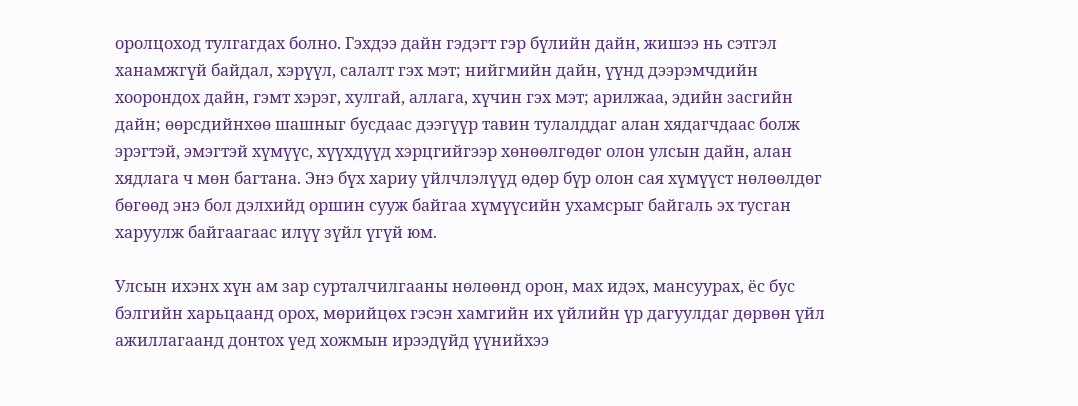оролцоход тулгагдах болно. Гэхдээ дайн гэдэгт гэр бүлийн дайн, жишээ нь сэтгэл ханамжгүй байдал, хэрүүл, салалт гэх мэт; нийгмийн дайн, үүнд дээрэмчдийн хоорондох дайн, гэмт хэрэг, хулгай, аллага, хүчин гэх мэт; арилжаа, эдийн засгийн дайн; өөрсдийнхөө шашныг бусдаас дээгүүр тавин тулалддаг алан хядагчдаас болж эрэгтэй, эмэгтэй хүмүүс, хүүхдүүд хэрцгийгээр хөнөөлгөдөг олон улсын дайн, алан хядлага ч мөн багтана. Энэ бүх хариу үйлчлэлүүд өдөр бүр олон сая хүмүүст нөлөөлдөг бөгөөд энэ бол дэлхийд оршин сууж байгаа хүмүүсийн ухамсрыг байгаль эх тусган харуулж байгаагаас илүү зүйл үгүй юм.

Улсын ихэнх хүн ам зар сурталчилгааны нөлөөнд орон, мах идэх, мансуурах, ёс бус бэлгийн харьцаанд орох, мөрийцөх гэсэн хамгийн их үйлийн үр дагуулдаг дөрвөн үйл ажиллагаанд донтох үед хожмын ирээдүйд үүнийхээ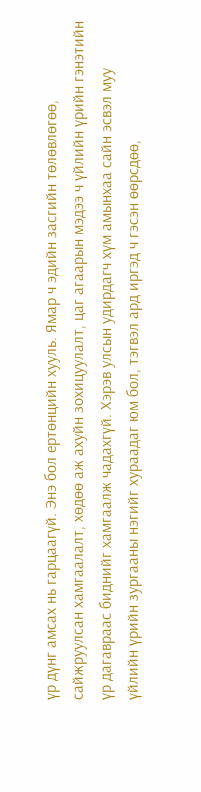үр дүнг амсах нь гарцаагүй. Энэ бол ертөнцийн хууль. Ямар ч эдийн засгийн төлөвлөгөө, сайжруулсан хамгаалалт, хөдөө аж ахуйн зохицуулалт, цаг агаарын мэдээ ч үйлийн үрийн гэнэтийн үр дагавраас биднийг хамгаалж чадахгүй. Хэрэв улсын удирдагч хүм амынхаа сайн эсвэл муу үйлийн үрийн зургааны нэгийг хураадаг юм бол, тэгвэл ард иргэд ч гэсэн өөрсдөө,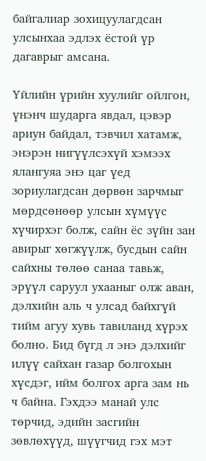байгалиар зохицуулагдсан улсынхаа эдлэх ёстой үр дагаврыг амсана.

Үйлийн үрийн хуулийг ойлгон, үнэнч шударга явдал, цэвэр ариун байдал, тэвчил хатамж, энэрэн нигүүлсэхүй хэмээх ялангуяа энэ цаг үед зориулагдсан дөрвөн зарчмыг мөрдсөнөөр улсын хүмүүс хүчирхэг болж, сайн ёс зүйн зан авирыг хөгжүүлж, бусдын сайн сайхны төлөө санаа тавьж, эрүүл саруул ухааныг олж аван, дэлхийн аль ч улсад байхгүй тийм агуу хувь тавиланд хүрэх болно. Бид бүгд л энэ дэлхийг илүү сайхан газар болгохын хүсдэг, ийм болгох арга зам нь ч байна. Гэхдээ манай улс төрчид, эдийн засгийн зөвлөхүүд, шүүгчид гэх мэт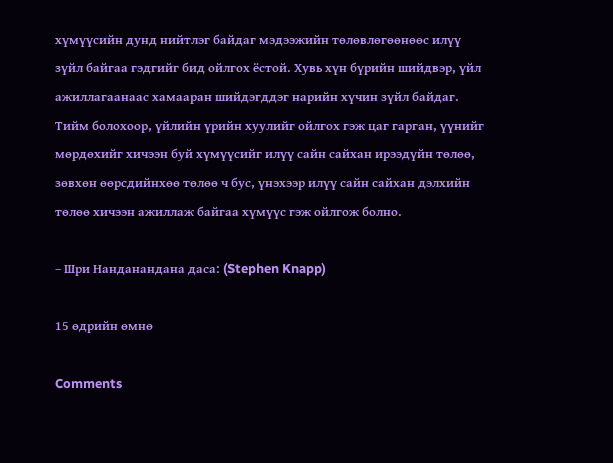хүмүүсийн дунд нийтлэг байдаг мэдээжийн төлөвлөгөөнөөс илүү зүйл байгаа гэдгийг бид ойлгох ёстой. Хувь хүн бүрийн шийдвэр, үйл ажиллагаанаас хамааран шийдэгддэг нарийн хүчин зүйл байдаг. Тийм болохоор, үйлийн үрийн хуулийг ойлгох гэж цаг гарган, үүнийг мөрдөхийг хичээн буй хүмүүсийг илүү сайн сайхан ирээдүйн төлөө, зөвхөн өөрсдийнхөө төлөө ч бус, үнэхээр илүү сайн сайхан дэлхийн төлөө хичээн ажиллаж байгаа хүмүүс гэж ойлгож болно.

– Шри Нанданандана даса: (Stephen Knapp)

15 өдрийн өмнө

Comments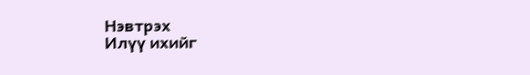Нэвтрэх
Илүү ихийг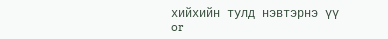хийхийн тулд нэвтэрнэ үү
or